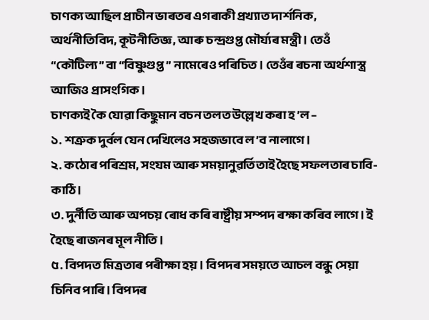চাণক্য আছিল প্ৰাচীন ভাৰতৰ এগৰাকী প্ৰখ্যাত দাৰ্শনিক, অৰ্থনীতিবিদ, কূটনীতিজ্ঞ, আৰু চন্দ্ৰগুপ্ত মৌৰ্য্যৰ মন্ত্ৰী। তেওঁ “কৌটিল্য” বা “বিষ্ণুগুপ্ত” নামেৰেও পৰিচিত। তেওঁৰ ৰচনা অৰ্থশাস্ত্ৰ আজিও প্ৰাসংগিক।
চাণক্যই কৈ যোৱা কিছুমান বচন তলত উল্লেখ কৰা হ’ল –
১. শত্ৰুক দুৰ্বল যেন দেখিলেও সহজভাবে ল’ব নালাগে।
২. কঠোৰ পৰিশ্ৰম, সংযম আৰু সময়ানুৱর্তিতাই হৈছে সফলতাৰ চাবি-কাঠি।
৩. দুৰ্নীতি আৰু অপচয় ৰোধ কৰি ৰাষ্ট্ৰীয় সম্পদ ৰক্ষা কৰিব লাগে। ই হৈছে ৰাজনৰ মূল নীতি।
৫. বিপদত মিত্ৰতাৰ পৰীক্ষা হয়। বিপদৰ সময়তে আচল বন্ধু সেয়া চিনিব পাৰি। বিপদৰ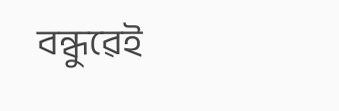বন্ধুৱেই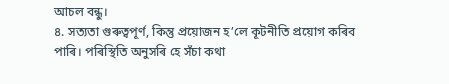আচল বন্ধু।
৪. সত্যতা গুৰুত্বপূৰ্ণ, কিন্তু প্ৰয়োজন হ’লে কূটনীতি প্ৰয়োগ কৰিব পাৰি। পৰিস্থিতি অনুসৰি হে সঁচা কথা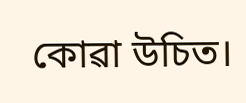কোৱা উচিত।